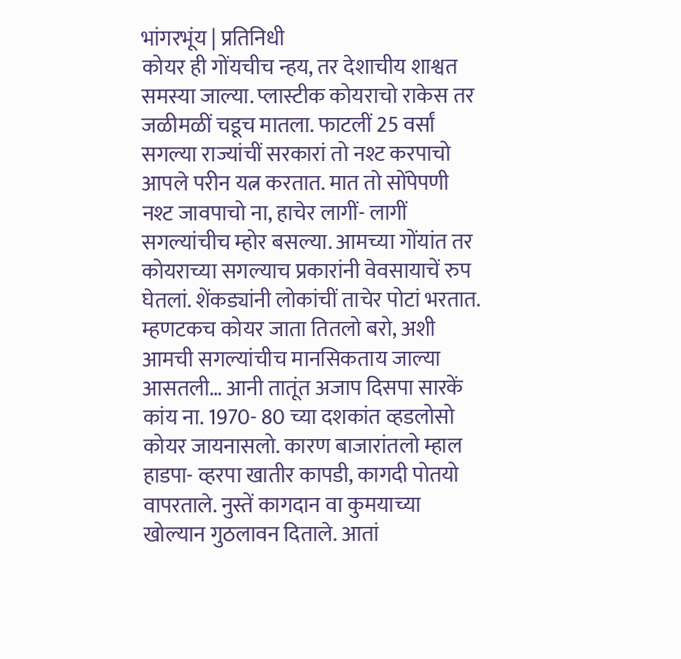भांगरभूंय | प्रतिनिधी
कोयर ही गोंयचीच न्हय, तर देशाचीय शाश्वत समस्या जाल्या. प्लास्टीक कोयराचो राकेस तर जळीमळीं चडूच मातला. फाटलीं 25 वर्सां सगल्या राज्यांचीं सरकारां तो नश्ट करपाचो आपले परीन यत्न करतात. मात तो सोंपेपणी नश्ट जावपाचो ना, हाचेर लागीं- लागीं सगल्यांचीच म्होर बसल्या. आमच्या गोंयांत तर कोयराच्या सगल्याच प्रकारांनी वेवसायाचें रुप घेतलां. शेंकड्यांनी लोकांचीं ताचेर पोटां भरतात. म्हणटकच कोयर जाता तितलो बरो, अशी आमची सगल्यांचीच मानसिकताय जाल्या आसतली… आनी तातूंत अजाप दिसपा सारकें कांय ना. 1970- 80 च्या दशकांत व्हडलोसो कोयर जायनासलो. कारण बाजारांतलो म्हाल हाडपा- व्हरपा खातीर कापडी, कागदी पोतयो वापरताले. नुस्तें कागदान वा कुमयाच्या खोल्यान गुठलावन दिताले. आतां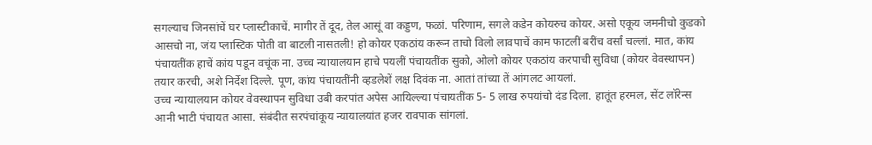सगल्याच जिनसांचें घर प्लास्टीकाचें. मागीर तें दूद, तेल आसूं वा कड्डण, फळां. परिणाम, सगले कडेन कोयरुच कोयर. असो एकूय जमनीचो कुडको आसचो ना, जंय प्लास्टिक पोती वा बाटली नासतली! हो कोयर एकठांय करून ताचो विलो लावपाचें काम फाटलीं बरींच वर्सां चल्लां. मात, कांय पंचायतींक हाचें कांय पडून वचूंक ना. उच्च न्यायालयान हाचे पयलीं पंचायतींक सुको, ओलो कोयर एकठांय करपाची सुविधा (कोयर वेवस्थापन) तयार करची, अशे निर्देश दिल्ले. पूण, कांय पंचायतींनी व्हडलेशें लक्ष दिवंक ना. आतां तांच्या तें आंगलट आयलां.
उच्च न्यायालयान कोयर वेवस्थापन सुविधा उबी करपांत अपेस आयिल्ल्या पंचायतींक 5- 5 लाख रुपयांचो दंड दिला. हातूंत हरमल, सेंट लॉरेन्स आनी भाटी पंचायत आसा. संबंदीत सरपंचांकूय न्यायालयांत हजर रावपाक सांगलां.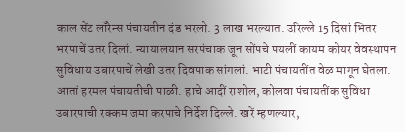काल सेंट लॉरेन्स पंचायतीन दंड भरलो. 3 लाख भरल्यात. उरिल्ले 15 दिसां भितर भरपाचें उतर दिलां. न्यायालयान सरपंचाक जून सोंपचे पयलीं कायम कोयर वेवस्थापन सुविधाय उबारपाचें लेखी उतर दिवपाक सांगलां. भाटी पंचायतींत वेळ मागून घेतला. आतां हरमल पंचायतीची पाळी. हाचे आदीं राशोल, कोलवा पंचायतींक सुविधा उबारपाची रक्कम जमा करपाचे निर्देश दिल्ले. खरें म्हणल्यार,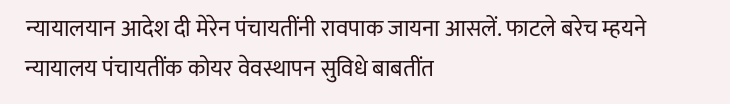न्यायालयान आदेश दी मेरेन पंचायतींनी रावपाक जायना आसलें. फाटले बरेच म्हयने न्यायालय पंचायतींक कोयर वेवस्थापन सुविधे बाबतींत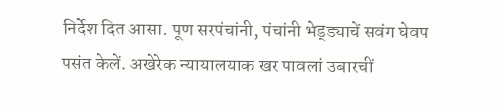निर्देश दित आसा. पूण सरपंचांनी, पंचांनी भेड्ड्याचें सवंग घेवप पसंत केलें. अखेरेक न्यायालयाक खर पावलां उबारचीं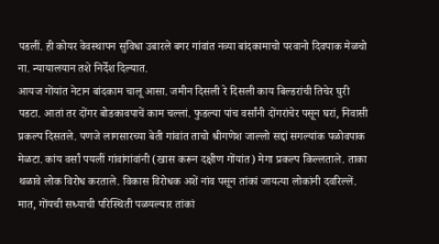पडलीं. ही कोयर वेवस्थापन सुविधा उबारले बगर गांवांत नव्या बांदकामाचो परवानो दिवपाक मेळचो ना. न्यायालयान तशे निर्देश दिल्यात.
आयज गोंयांत नेटान बांदकाम चालू आसा. जमीन दिसली रे दिसली काय बिल्डरांची तिचेर घुरी पडटा. आतां तर दोंगर बोडकावपाचें काम चल्लां. फुडल्या पांच वर्सांनी दोंगरांचेर पसून घरां, निवासी प्रकल्प दिसतले. पणजे लागसारच्या बेती गांवांत ताचो श्रीगणेश जाल्लो सद्दां सगल्यांक पळोवपाक मेळटा. कांय वर्सां पयलीं गांवांगांवांनी (खास करून दक्षीण गोंयांत) मेगा प्रकल्प किल्लताले. ताका थळावे लोक विरोध करताले. विकास विरोधक अशें नांव पसून तांकां जायत्या लोकांनी दवरिल्लें. मात, गोंयची सध्याची परिस्थिती पळयल्यार तांकां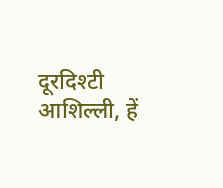दूरदिश्टी आशिल्ली, हें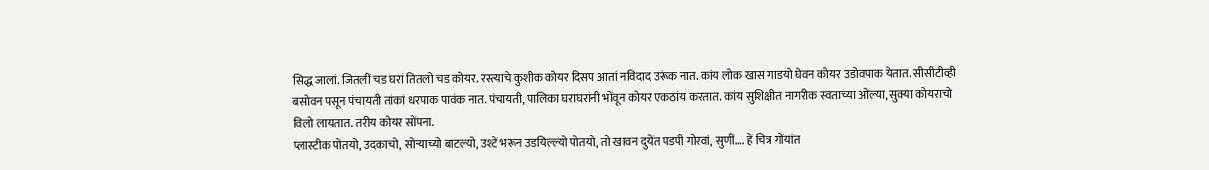सिद्ध जालां. जितलीं चड घरां तितलो चड कोयर. रस्त्याचे कुशीक कोयर दिसप आतां नविदाद उरूंक नात. कांय लोक खास गाडयो घेवन कोयर उडोवपाक येतात. सीसीटीव्ही बसोवन पसून पंचायती तांकां धरपाक पावंक नात. पंचायती, पालिका घराघरांनी भोंवून कोयर एकठांय करतात. कांय सुशिक्षीत नागरीक स्वताच्या ओल्या, सुक्या कोयराचो विलो लायतात. तरीय कोयर सोंपना.
प्लास्टीक पोतयो, उदकाचो, सोऱ्याच्यो बाटल्यो, उश्टें भरून उडयिल्ल्यो पोतयो, तो खावन दुयेंत पडपी गोरवां, सुणीं…. हें चित्र गोंयांत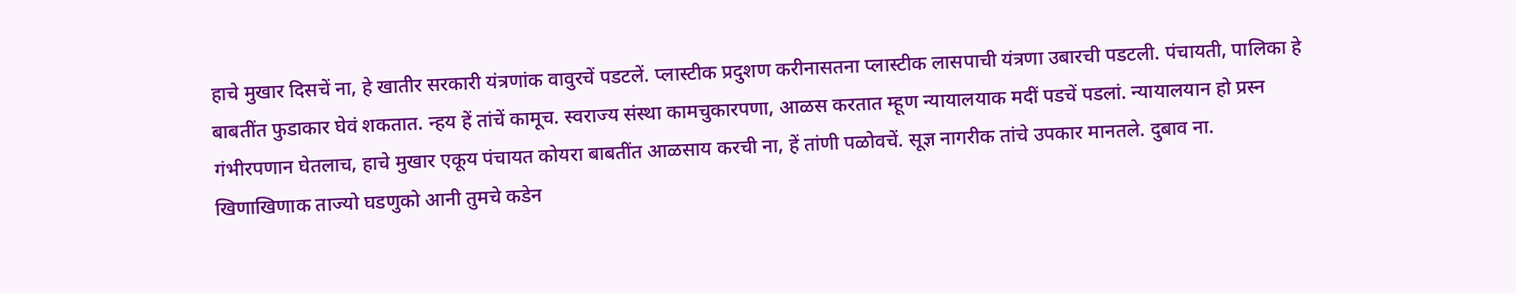हाचे मुखार दिसचें ना, हे खातीर सरकारी यंत्रणांक वावुरचें पडटलें. प्लास्टीक प्रदुशण करीनासतना प्लास्टीक लासपाची यंत्रणा उबारची पडटली. पंचायती, पालिका हे बाबतींत फुडाकार घेवं शकतात. न्हय हें तांचें कामूच. स्वराज्य संस्था कामचुकारपणा, आळस करतात म्हूण न्यायालयाक मदीं पडचें पडलां. न्यायालयान हो प्रस्न गंभीरपणान घेतलाच, हाचे मुखार एकूय पंचायत कोयरा बाबतींत आळसाय करची ना, हें तांणी पळोवचें. सूज्ञ नागरीक तांचे उपकार मानतले. दुबाव ना.
खिणाखिणाक ताज्यो घडणुको आनी तुमचे कडेन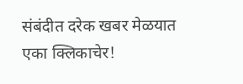संबंदीत दरेक खबर मेळयात एका क्लिकाचेर!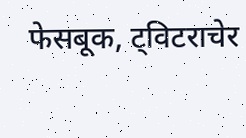फेसबूक, ट्विटराचेर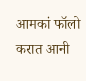आमकां फॉलो करात आनी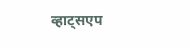व्हाट्सएप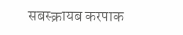सबस्क्रायब करपाक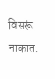विसरूं नाकात.